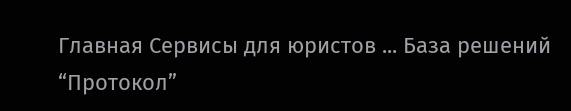Главная Сервисы для юристов ... База решений “Протокол”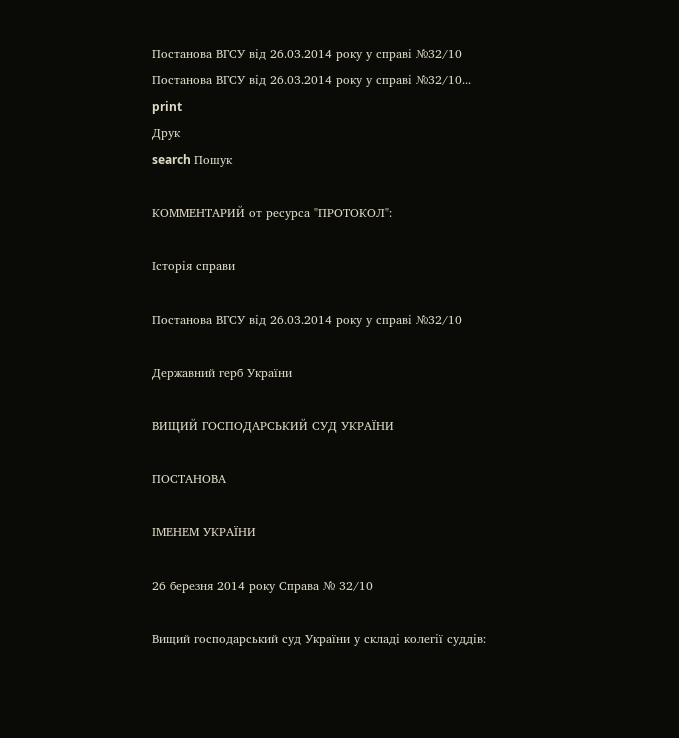Постанова ВГСУ від 26.03.2014 року у справі №32/10 Постанова ВГСУ від 26.03.2014 року у справі №32/10...
print
Друк
search Пошук

КОММЕНТАРИЙ от ресурса "ПРОТОКОЛ":

Історія справи

Постанова ВГСУ від 26.03.2014 року у справі №32/10

Державний герб України

ВИЩИЙ ГОСПОДАРСЬКИЙ СУД УКРАЇНИ

ПОСТАНОВА

ІМЕНЕМ УКРАЇНИ

26 березня 2014 року Справа № 32/10

Вищий господарський суд України у складі колегії суддів: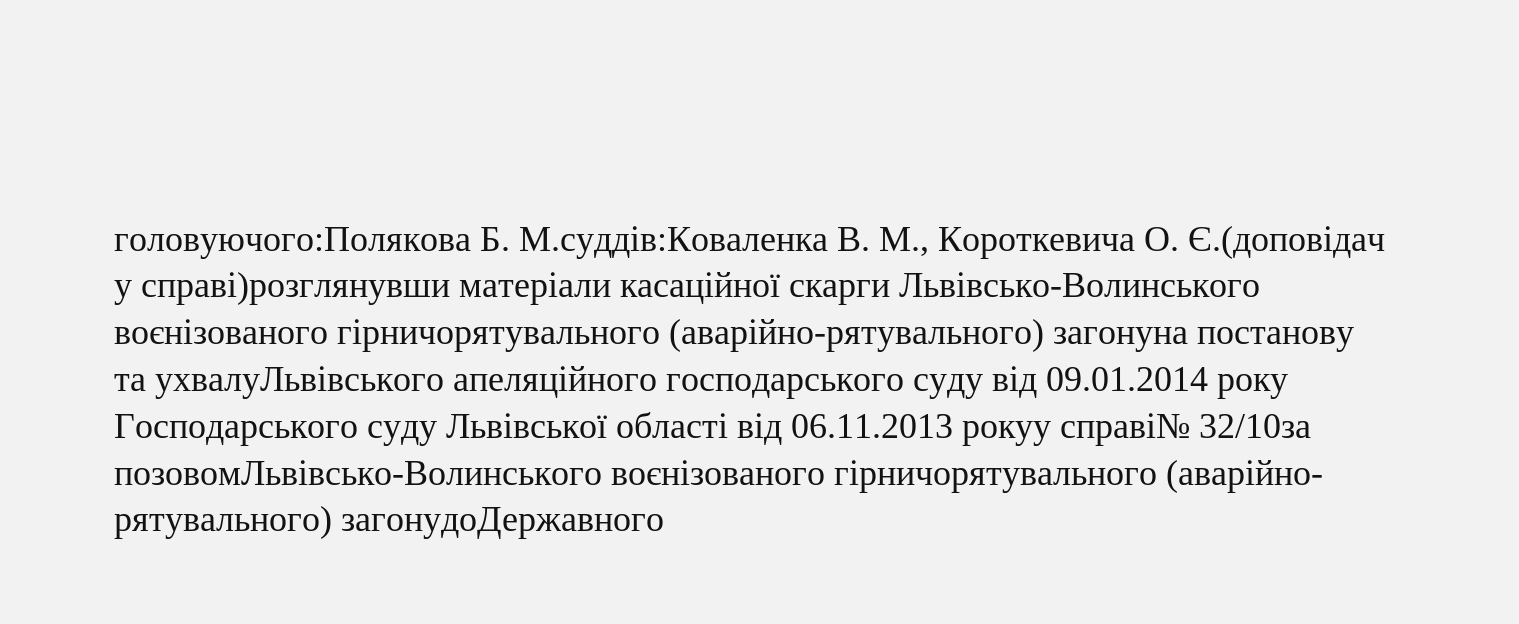головуючого:Полякова Б. М.суддів:Коваленка В. М., Короткевича О. Є.(доповідач у справі)розглянувши матеріали касаційної скарги Львівсько-Волинського воєнізованого гірничорятувального (аварійно-рятувального) загонуна постанову та ухвалуЛьвівського апеляційного господарського суду від 09.01.2014 року Господарського суду Львівської області від 06.11.2013 рокуу справі№ 32/10за позовомЛьвівсько-Волинського воєнізованого гірничорятувального (аварійно-рятувального) загонудоДержавного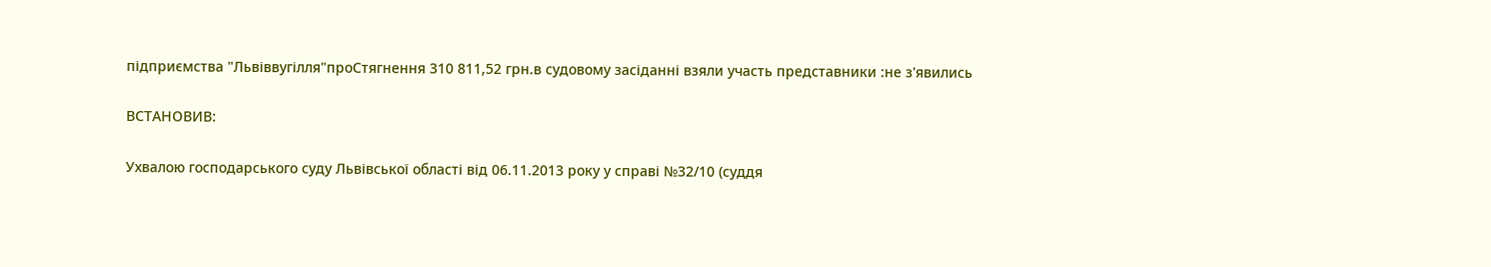підприємства "Львіввугілля"проСтягнення 310 811,52 грн.в судовому засіданні взяли участь представники :не з'явились

ВСТАНОВИВ:

Ухвалою господарського суду Львівської області від 06.11.2013 року у справі №32/10 (суддя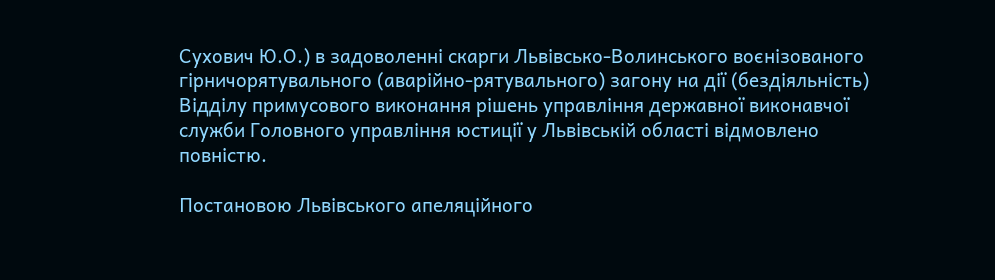Сухович Ю.О.) в задоволенні скарги Львівсько-Волинського воєнізованого гірничорятувального (аварійно-рятувального) загону на дії (бездіяльність) Відділу примусового виконання рішень управління державної виконавчої служби Головного управління юстиції у Львівській області відмовлено повністю.

Постановою Львівського апеляційного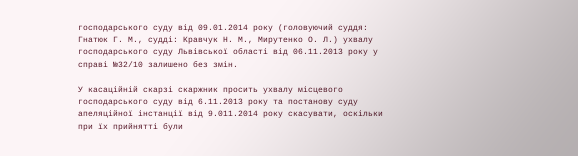господарського суду від 09.01.2014 року (головуючий суддя: Гнатюк Г. М., судді: Кравчук Н. М., Мирутенко О. Л.) ухвалу господарського суду Львівської області від 06.11.2013 року у справі №32/10 залишено без змін.

У касаційній скарзі скаржник просить ухвалу місцевого господарського суду від 6.11.2013 року та постанову суду апеляційної інстанції від 9.011.2014 року скасувати, оскільки при їх прийнятті були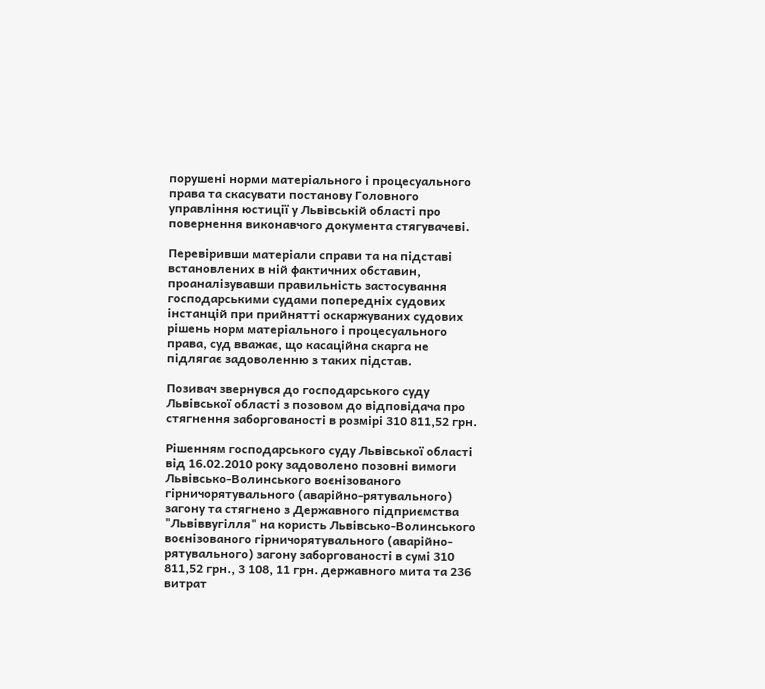порушені норми матеріального і процесуального права та скасувати постанову Головного управління юстиції у Львівській області про повернення виконавчого документа стягувачеві.

Перевіривши матеріали справи та на підставі встановлених в ній фактичних обставин, проаналізувавши правильність застосування господарськими судами попередніх судових інстанцій при прийнятті оскаржуваних судових рішень норм матеріального і процесуального права, суд вважає, що касаційна скарга не підлягає задоволенню з таких підстав.

Позивач звернувся до господарського суду Львівської області з позовом до відповідача про стягнення заборгованості в розмірі 310 811,52 грн.

Рішенням господарського суду Львівської області від 16.02.2010 року задоволено позовні вимоги Львівсько-Волинського воєнізованого гірничорятувального (аварійно-рятувального) загону та стягнено з Державного підприємства "Львіввугілля" на користь Львівсько-Волинського воєнізованого гірничорятувального (аварійно-рятувального) загону заборгованості в сумі 310 811,52 грн., 3 108, 11 грн. державного мита та 236 витрат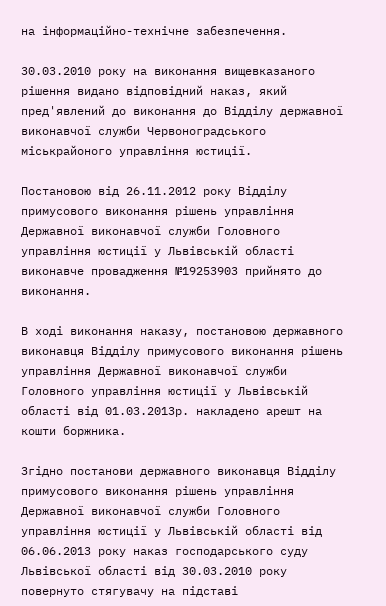на інформаційно-технічне забезпечення.

30.03.2010 року на виконання вищевказаного рішення видано відповідний наказ, який пред'явлений до виконання до Відділу державної виконавчої служби Червоноградського міськрайоного управління юстиції.

Постановою від 26.11.2012 року Відділу примусового виконання рішень управління Державної виконавчої служби Головного управління юстиції у Львівській області виконавче провадження №19253903 прийнято до виконання.

В ході виконання наказу, постановою державного виконавця Відділу примусового виконання рішень управління Державної виконавчої служби Головного управління юстиції у Львівській області від 01.03.2013р. накладено арешт на кошти боржника.

Згідно постанови державного виконавця Відділу примусового виконання рішень управління Державної виконавчої служби Головного управління юстиції у Львівській області від 06.06.2013 року наказ господарського суду Львівської області від 30.03.2010 року повернуто стягувачу на підставі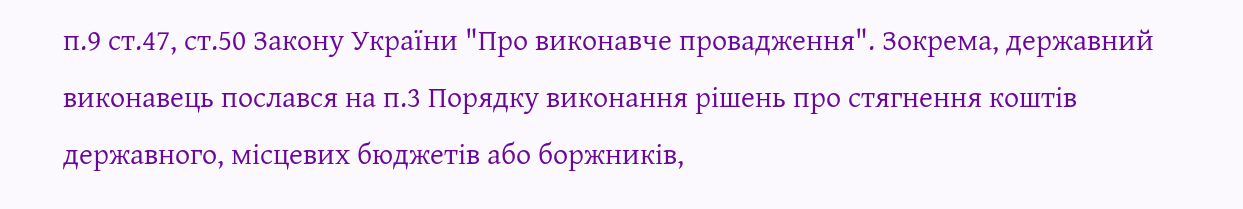п.9 ст.47, ст.50 Закону України "Про виконавче провадження". Зокрема, державний виконавець послався на п.3 Порядку виконання рішень про стягнення коштів державного, місцевих бюджетів або боржників,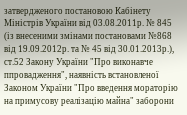затвердженого постановою Кабінету Міністрів України від 03.08.2011р. № 845 (із внесеними змінами постановами №868 від 19.09.2012р. та № 45 від 30.01.2013р.), ст.52 Закону України "Про виконавче ппровадження", наявність встановленої Законом України "Про введення мораторію на примусову реалізацію майна" заборони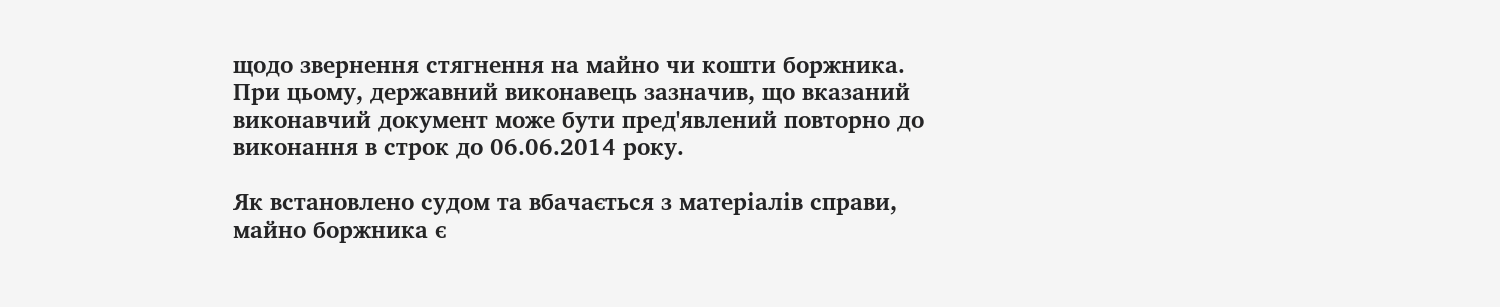щодо звернення стягнення на майно чи кошти боржника. При цьому, державний виконавець зазначив, що вказаний виконавчий документ може бути пред'явлений повторно до виконання в строк до 06.06.2014 року.

Як встановлено судом та вбачається з матеріалів справи, майно боржника є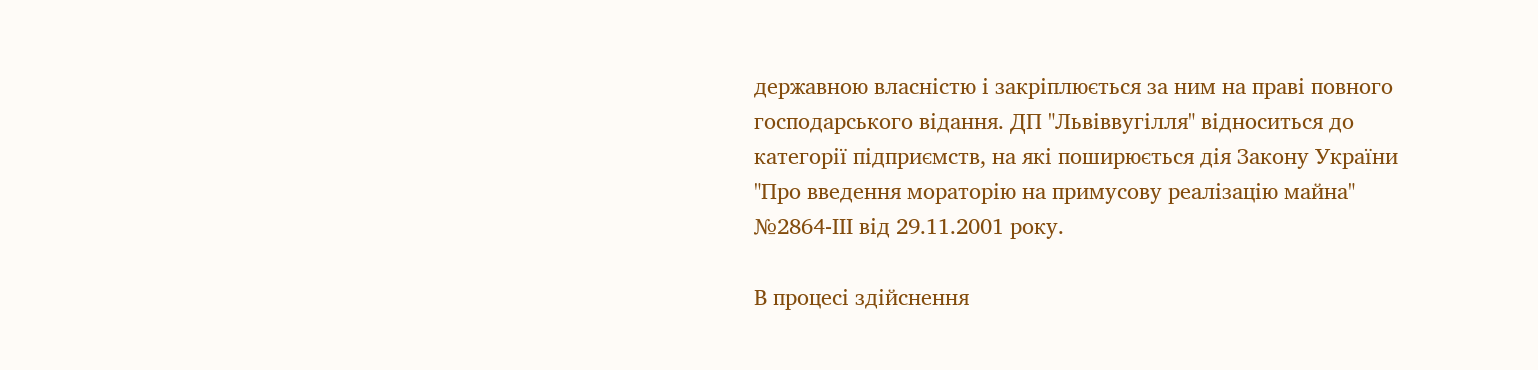державною власністю і закріплюється за ним на праві повного господарського відання. ДП "Львіввугілля" відноситься до категорії підприємств, на які поширюється дія Закону України "Про введення мораторію на примусову реалізацію майна" №2864-ІІІ від 29.11.2001 року.

В процесі здійснення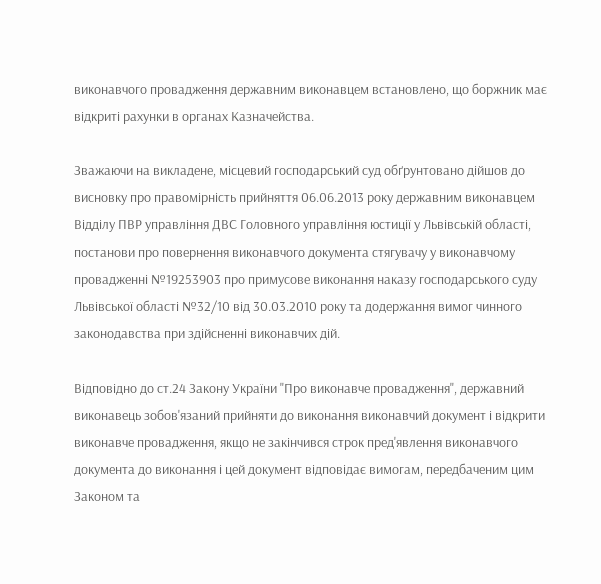виконавчого провадження державним виконавцем встановлено, що боржник має відкриті рахунки в органах Казначейства.

Зважаючи на викладене, місцевий господарський суд обґрунтовано дійшов до висновку про правомірність прийняття 06.06.2013 року державним виконавцем Відділу ПВР управління ДВС Головного управління юстиції у Львівській області, постанови про повернення виконавчого документа стягувачу у виконавчому провадженні №19253903 про примусове виконання наказу господарського суду Львівської області №32/10 від 30.03.2010 року та додержання вимог чинного законодавства при здійсненні виконавчих дій.

Відповідно до ст.24 Закону України "Про виконавче провадження", державний виконавець зобов'язаний прийняти до виконання виконавчий документ і відкрити виконавче провадження, якщо не закінчився строк пред'явлення виконавчого документа до виконання і цей документ відповідає вимогам, передбаченим цим Законом та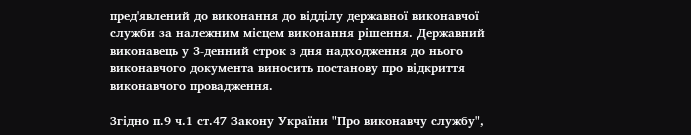пред'явлений до виконання до відділу державної виконавчої служби за належним місцем виконання рішення. Державний виконавець у 3-денний строк з дня надходження до нього виконавчого документа виносить постанову про відкриття виконавчого провадження.

Згідно п.9 ч.1 ст.47 Закону України "Про виконавчу службу",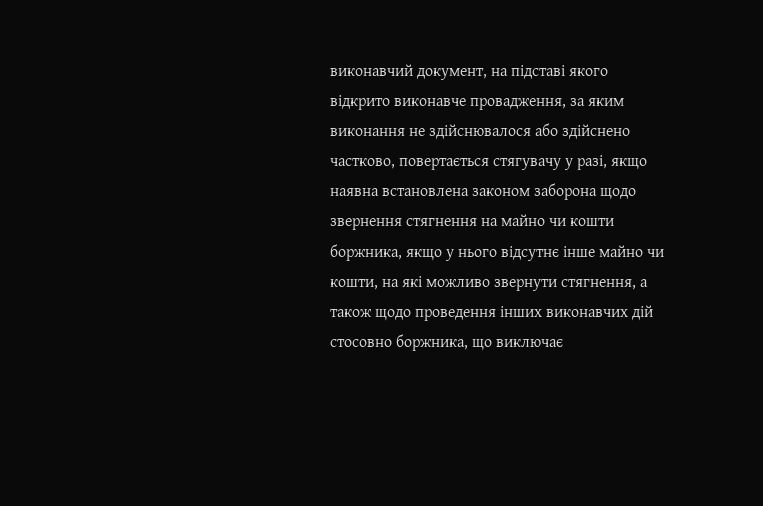виконавчий документ, на підставі якого відкрито виконавче провадження, за яким виконання не здійснювалося або здійснено частково, повертається стягувачу у разі, якщо наявна встановлена законом заборона щодо звернення стягнення на майно чи кошти боржника, якщо у нього відсутнє інше майно чи кошти, на які можливо звернути стягнення, а також щодо проведення інших виконавчих дій стосовно боржника, що виключає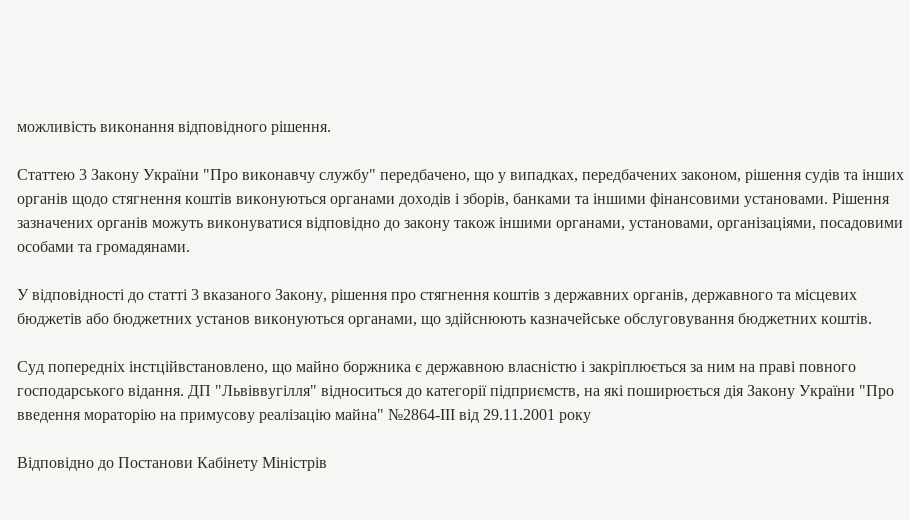можливість виконання відповідного рішення.

Статтею 3 Закону України "Про виконавчу службу" передбачено, що у випадках, передбачених законом, рішення судів та інших органів щодо стягнення коштів виконуються органами доходів і зборів, банками та іншими фінансовими установами. Рішення зазначених органів можуть виконуватися відповідно до закону також іншими органами, установами, організаціями, посадовими особами та громадянами.

У відповідності до статті 3 вказаного Закону, рішення про стягнення коштів з державних органів, державного та місцевих бюджетів або бюджетних установ виконуються органами, що здійснюють казначейське обслуговування бюджетних коштів.

Суд попередніх інстційвстановлено, що майно боржника є державною власністю і закріплюється за ним на праві повного господарського відання. ДП "Львіввугілля" відноситься до категорії підприємств, на які поширюється дія Закону України "Про введення мораторію на примусову реалізацію майна" №2864-ІІІ від 29.11.2001 року

Відповідно до Постанови Кабінету Міністрів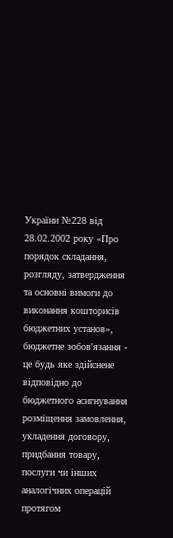України №228 від 28.02.2002 року «Про порядок складання, розгляду, затвердження та основні вимоги до виконання кошторисів бюджетних установ», бюджетне зобов'язання - це будь яке здійснене відповідно до бюджетного асигнування розміщення замовлення, укладення договору, придбання товару, послуги чи інших аналогічних операцій протягом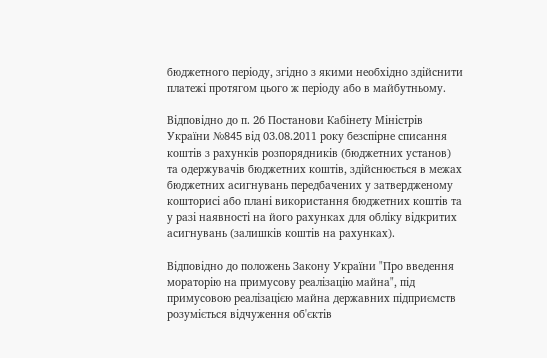бюджетного періоду, згідно з якими необхідно здійснити платежі протягом цього ж періоду або в майбутньому.

Відповідно до п. 26 Постанови Кабінету Міністрів України №845 від 03.08.2011 року безспірне списання коштів з рахунків розпорядників (бюджетних установ) та одержувачів бюджетних коштів, здійснюється в межах бюджетних асигнувань передбачених у затвердженому кошторисі або плані використання бюджетних коштів та у разі наявності на його рахунках для обліку відкритих асигнувань (залишків коштів на рахунках).

Відповідно до положень Закону України "Про введення мораторію на примусову реалізацію майна", під примусовою реалізацією майна державних підприємств розуміється відчуження об'єктів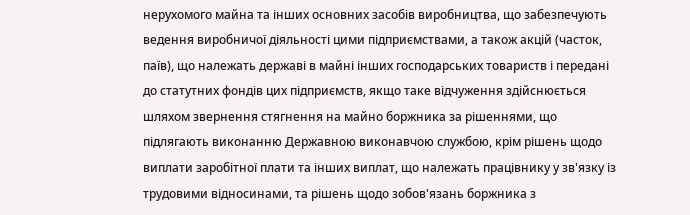нерухомого майна та інших основних засобів виробництва, що забезпечують ведення виробничої діяльності цими підприємствами, а також акцій (часток, паїв), що належать державі в майні інших господарських товариств і передані до статутних фондів цих підприємств, якщо таке відчуження здійснюється шляхом звернення стягнення на майно боржника за рішеннями, що підлягають виконанню Державною виконавчою службою, крім рішень щодо виплати заробітної плати та інших виплат, що належать працівнику у зв'язку із трудовими відносинами, та рішень щодо зобов'язань боржника з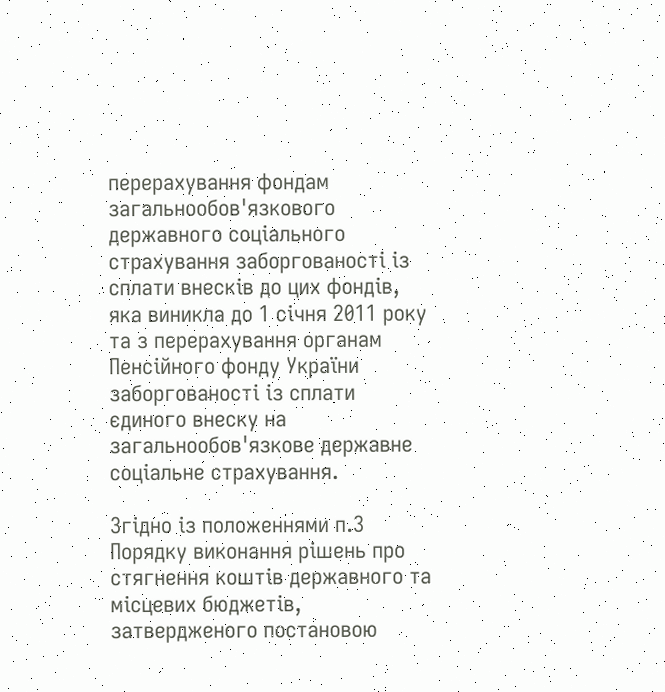перерахування фондам загальнообов'язкового державного соціального страхування заборгованості із сплати внесків до цих фондів, яка виникла до 1 січня 2011 року та з перерахування органам Пенсійного фонду України заборгованості із сплати єдиного внеску на загальнообов'язкове державне соціальне страхування.

Згідно із положеннями п.3 Порядку виконання рішень про стягнення коштів державного та місцевих бюджетів, затвердженого постановою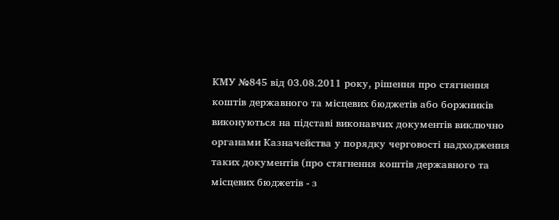КМУ №845 від 03.08.2011 року, рішення про стягнення коштів державного та місцевих бюджетів або боржників виконуються на підставі виконавчих документів виключно органами Казначейства у порядку черговості надходження таких документів (про стягнення коштів державного та місцевих бюджетів - з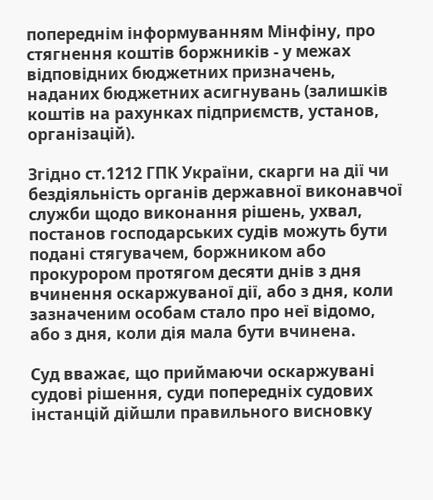попереднім інформуванням Мінфіну, про стягнення коштів боржників - у межах відповідних бюджетних призначень, наданих бюджетних асигнувань (залишків коштів на рахунках підприємств, установ, організацій).

Згідно ст.1212 ГПК України, скарги на дії чи бездіяльність органів державної виконавчої служби щодо виконання рішень, ухвал, постанов господарських судів можуть бути подані стягувачем, боржником або прокурором протягом десяти днів з дня вчинення оскаржуваної дії, або з дня, коли зазначеним особам стало про неї відомо, або з дня, коли дія мала бути вчинена.

Суд вважає, що приймаючи оскаржувані судові рішення, суди попередніх судових інстанцій дійшли правильного висновку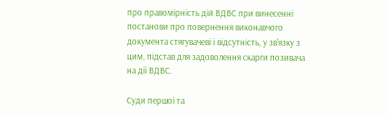про правомірність дій ВДВС при винесенні постанови про повернення виконавчого документа стягувачеві і відсутність, у зв'язку з цим, підстав для задоволення скарги позивача на дії ВДВС.

Суди першої та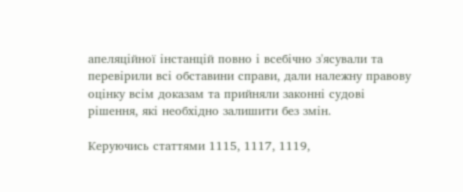апеляційної інстанцій повно і всебічно з'ясували та перевірили всі обставини справи, дали належну правову оцінку всім доказам та прийняли законні судові рішення, які необхідно залишити без змін.

Керуючись статтями 1115, 1117, 1119,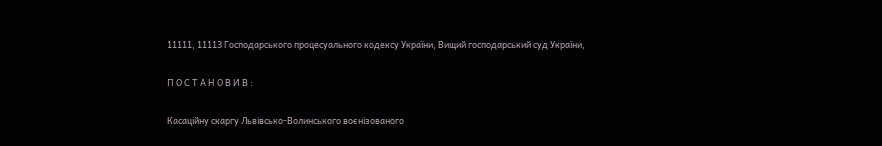11111, 11113 Господарського процесуального кодексу України, Вищий господарський суд України,

П О С Т А Н О В И В :

Касаційну скаргу Львівсько-Волинського воєнізованого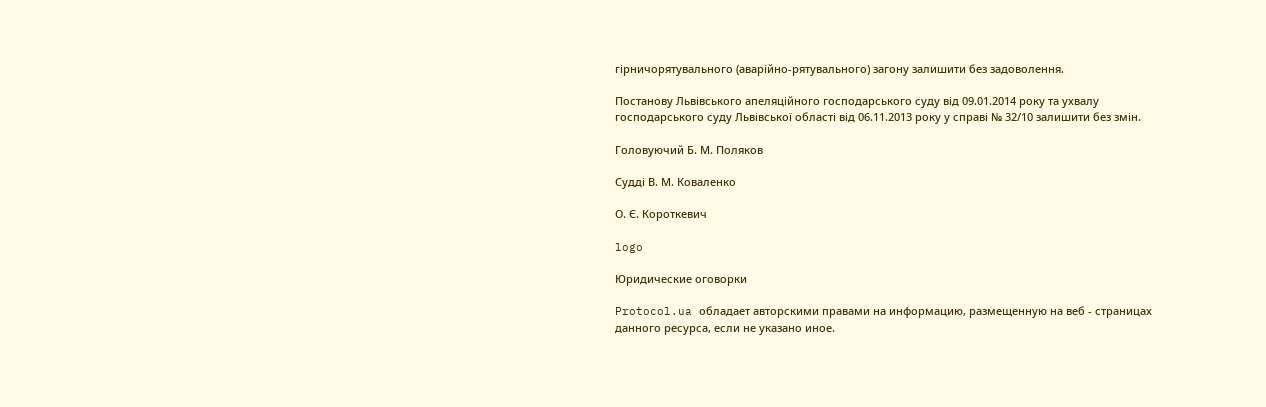гірничорятувального (аварійно-рятувального) загону залишити без задоволення.

Постанову Львівського апеляційного господарського суду від 09.01.2014 року та ухвалу господарського суду Львівської області від 06.11.2013 року у справі № 32/10 залишити без змін.

Головуючий Б. М. Поляков

Судді В. М. Коваленко

О. Є. Короткевич

logo

Юридические оговорки

Protocol.ua обладает авторскими правами на информацию, размещенную на веб - страницах данного ресурса, если не указано иное.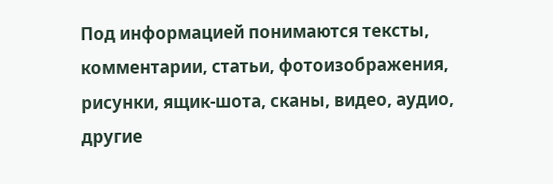Под информацией понимаются тексты, комментарии, статьи, фотоизображения, рисунки, ящик-шота, сканы, видео, аудио, другие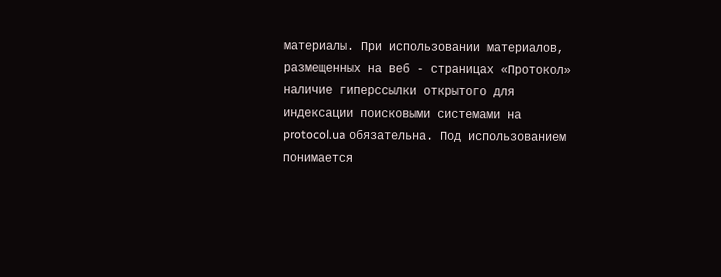материалы. При использовании материалов, размещенных на веб - страницах «Протокол» наличие гиперссылки открытого для индексации поисковыми системами на protocol.ua обязательна. Под использованием понимается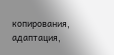копирования, адаптация,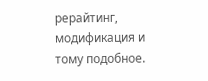рерайтинг, модификация и тому подобное.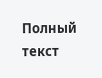Полный текст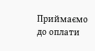Приймаємо до оплати